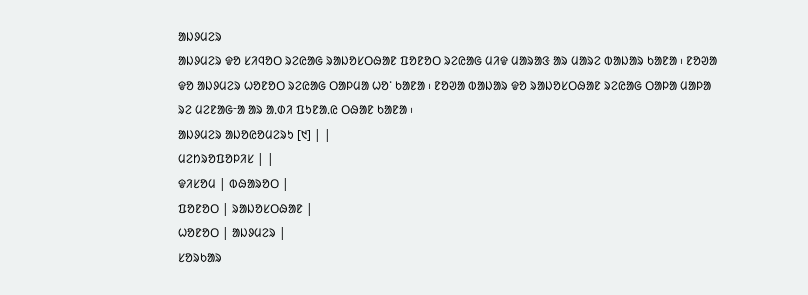ᱟᱡᱽᱢᱮᱨ
ᱟᱡᱽᱢᱮᱨ ᱫᱚ ᱥᱤᱧᱚᱛ ᱨᱮᱭᱟᱜ ᱨᱟᱡᱚᱥᱛᱷᱟᱱ ᱯᱚᱱᱚᱛ ᱨᱮᱭᱟᱜ ᱢᱤᱫ ᱢᱟᱨᱟᱝ ᱟᱨ ᱢᱟᱨᱮ ᱵᱟᱡᱟᱨ ᱠᱟᱱᱟ ᱾ ᱱᱚᱣᱟ ᱫᱚ ᱟᱡᱽᱢᱮᱨ ᱦᱚᱱᱚᱛ ᱨᱮᱭᱟᱜ ᱛᱟᱞᱢᱟ ᱦᱚᱸ ᱠᱟᱱᱟ ᱾ ᱱᱚᱣᱟ ᱵᱟᱡᱟᱨ ᱫᱚ ᱨᱟᱡᱚᱥᱛᱷᱟᱱ ᱨᱮᱭᱟᱜ ᱛᱟᱞᱟ ᱢᱟᱞᱟ ᱨᱮ ᱢᱮᱱᱟᱜᱼᱟ ᱟᱨ ᱟᱹᱰᱤ ᱯᱩᱱᱟᱹᱭ ᱛᱷᱟᱱ ᱠᱟᱱᱟ ᱾
ᱟᱡᱽᱢᱮᱨ ᱟᱡᱚᱭᱚᱢᱮᱨᱩ [᱑] | |
ᱢᱮᱴᱨᱚᱯᱚᱞᱤᱥ | |
ᱫᱤᱥᱚᱢ | ᱵᱷᱟᱨᱚᱛ |
ᱯᱚᱱᱚᱛ | ᱨᱟᱡᱚᱥᱛᱷᱟᱱ |
ᱦᱚᱱᱚᱛ | ᱟᱡᱽᱢᱮᱨ |
ᱥᱚᱨᱠᱟᱨ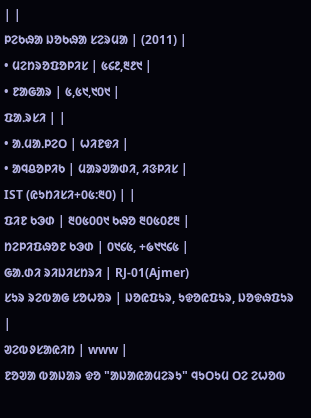| |
ᱞᱮᱠᱷᱟ ᱡᱚᱠᱷᱟ ᱥᱮᱨᱢᱟ | (2011) |
• ᱢᱮᱴᱨᱚᱯᱚᱞᱤᱥ | ᱕᱔᱒,᱓᱒᱑ |
• ᱱᱟᱜᱟᱨ | ᱕,᱕᱑,᱑᱐᱑ |
ᱯᱟᱹᱨᱥᱤ | |
• ᱟᱹᱢᱟᱹᱞᱮᱛ | ᱦᱤᱱᱫᱤ |
• ᱟᱧᱪᱚᱞᱤᱠ | ᱢᱟᱨᱣᱟᱰᱤ, ᱤᱝᱞᱤᱥ |
IST (ᱭᱩᱴᱤᱥᱤ+᱐᱕:᱓᱐) | |
ᱯᱤᱱ ᱠᱳᱰ | ᱓᱐᱕᱐᱐᱑ ᱠᱷᱚ ᱓᱐᱕᱐᱒᱓ |
ᱴᱮᱞᱤᱯᱷᱚᱱ ᱠᱳᱰ | ᱐᱑᱔᱕, +᱙᱑᱑᱔᱕ |
ᱜᱟᱹᱰᱤ ᱨᱤᱡᱤᱥᱴᱨᱤ | RJ-01(Ajmer)
ᱥᱩᱨ ᱨᱮᱵᱟᱜ ᱥᱚᱦᱚᱨ | ᱡᱚᱭᱯᱩᱨ, ᱩᱫᱚᱭᱯᱩᱨ, ᱡᱚᱫᱷᱯᱩᱨ |
ᱣᱮᱵᱽᱥᱟᱭᱤᱴ | www |
ᱱᱚᱣᱟ ᱵᱟᱡᱟᱨ ᱫᱚ "ᱟᱡᱟᱭᱟᱢᱮᱨᱩ" ᱧᱩᱛᱩᱢ ᱛᱮ ᱮᱦᱚᱵ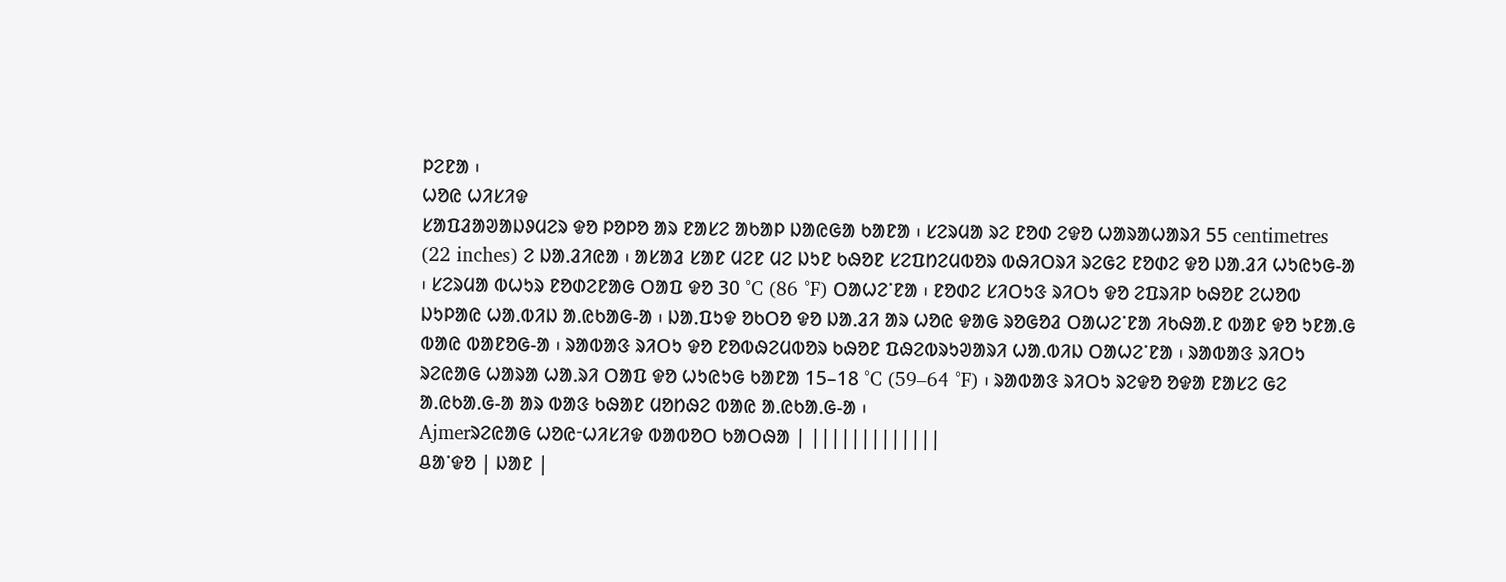ᱞᱮᱱᱟ ᱾
ᱦᱚᱭ ᱦᱤᱥᱤᱫ
ᱥᱟᱯᱲᱟᱣᱟᱡᱽᱢᱮᱨ ᱫᱚ ᱞᱚᱞᱚ ᱟᱨ ᱱᱟᱥᱮ ᱟᱠᱟᱞ ᱡᱟᱭᱜᱟ ᱠᱟᱱᱟ ᱾ ᱥᱮᱨᱢᱟ ᱨᱮ ᱱᱚᱰ ᱮᱫᱚ ᱦᱟᱨᱟᱦᱟᱨᱤ 55 centimetres (22 inches) ᱮ ᱡᱟᱹᱲᱤᱭᱟ ᱾ ᱟᱥᱟᱲ ᱥᱟᱱ ᱢᱮᱱ ᱢᱮ ᱡᱩᱱ ᱠᱷᱚᱱ ᱥᱮᱯᱴᱮᱢᱵᱚᱨ ᱵᱷᱤᱛᱨᱤ ᱨᱮᱜᱮ ᱱᱚᱰᱮ ᱫᱚ ᱡᱟᱹᱲᱤ ᱦᱩᱭᱩᱜ-ᱟ ᱾ ᱥᱮᱨᱢᱟ ᱵᱦᱩᱨ ᱱᱚᱰᱮᱱᱟᱜ ᱛᱟᱯ ᱫᱚ 30 °C (86 °F) ᱛᱟᱦᱮᱸᱱᱟ ᱾ ᱱᱚᱰᱮ ᱥᱤᱛᱩᱝ ᱨᱤᱛᱩ ᱫᱚ ᱮᱯᱨᱤᱞ ᱠᱷᱚᱱ ᱮᱦᱚᱵ ᱡᱩᱞᱟᱭ ᱦᱟᱹᱵᱤᱡ ᱟᱹᱭᱠᱟᱜ-ᱟ ᱾ ᱡᱟᱹᱯᱩᱫ ᱚᱠᱛᱚ ᱫᱚ ᱡᱟᱹᱲᱤ ᱟᱨ ᱦᱚᱭ ᱫᱟᱜ ᱨᱚᱜᱚᱲ ᱛᱟᱦᱮᱸᱱᱟ ᱤᱠᱷᱟᱹᱱ ᱵᱟᱱ ᱫᱚ ᱩᱱᱟᱹᱜ ᱵᱟᱭ ᱵᱟᱱᱚᱜ-ᱟ ᱾ ᱨᱟᱵᱟᱝ ᱨᱤᱛᱩ ᱫᱚ ᱱᱚᱵᱷᱮᱢᱵᱚᱨ ᱠᱷᱚᱱ ᱯᱷᱮᱵᱨᱩᱣᱟᱨᱤ ᱦᱟᱹᱵᱤᱡ ᱛᱟᱦᱮᱸᱱᱟ ᱾ ᱨᱟᱵᱟᱝ ᱨᱤᱛᱩ ᱨᱮᱭᱟᱜ ᱦᱟᱨᱟ ᱦᱟᱹᱨᱤ ᱛᱟᱯ ᱫᱚ ᱦᱩᱭᱩᱜ ᱠᱟᱱᱟ 15–18 °C (59–64 °F) ᱾ ᱨᱟᱵᱟᱝ ᱨᱤᱛᱩ ᱨᱮᱫᱚ ᱚᱫᱟ ᱱᱟᱥᱮ ᱜᱮ ᱟᱹᱭᱠᱟᱹᱜ-ᱟ ᱟᱨ ᱵᱟᱝ ᱠᱷᱟᱱ ᱢᱚᱴᱷᱮ ᱵᱟᱭ ᱟᱹᱭᱠᱟᱹᱜ-ᱟ ᱾
Ajmerᱨᱮᱭᱟᱜ ᱦᱚᱭᱼᱦᱤᱥᱤᱫ ᱵᱟᱵᱚᱛ ᱠᱟᱛᱷᱟ | |||||||||||||
ᱪᱟᱸᱫᱚ | ᱡᱟᱱ |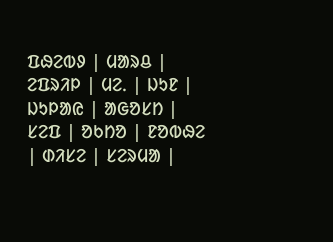ᱯᱷᱮᱵᱽ | ᱢᱟᱨᱪ | ᱮᱯᱨᱤᱞ | ᱢᱮᱹ | ᱡᱩᱱ | ᱡᱩᱞᱟᱭ | ᱟᱜᱚᱥᱴ | ᱥᱮᱯ | ᱚᱠᱴᱚ | ᱱᱚᱵᱷᱮ | ᱰᱤᱥᱮ | ᱥᱮᱨᱢᱟ |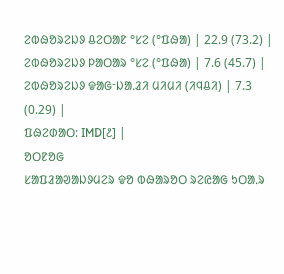ᱮᱵᱷᱚᱨᱮᱡᱽ ᱪᱮᱛᱟᱱ °ᱥᱮ (°ᱯᱷᱟ) | 22.9 (73.2) |
ᱮᱵᱷᱚᱨᱮᱡᱽ ᱞᱟᱛᱟᱨ °ᱥᱮ (°ᱯᱷᱟ) | 7.6 (45.7) |
ᱮᱵᱷᱚᱨᱮᱡᱽ ᱫᱟᱜᱼᱡᱟᱹᱲᱤ ᱢᱤᱢᱤ (ᱤᱧᱪᱤ) | 7.3 (0.29) |
ᱯᱷᱮᱰᱟᱛ: IMD[᱒] |
ᱚᱛᱱᱚᱜ
ᱥᱟᱯᱲᱟᱣᱟᱡᱽᱢᱮᱨ ᱫᱚ ᱵᱷᱟᱨᱚᱛ ᱨᱮᱭᱟᱜ ᱩᱛᱟᱹᱨ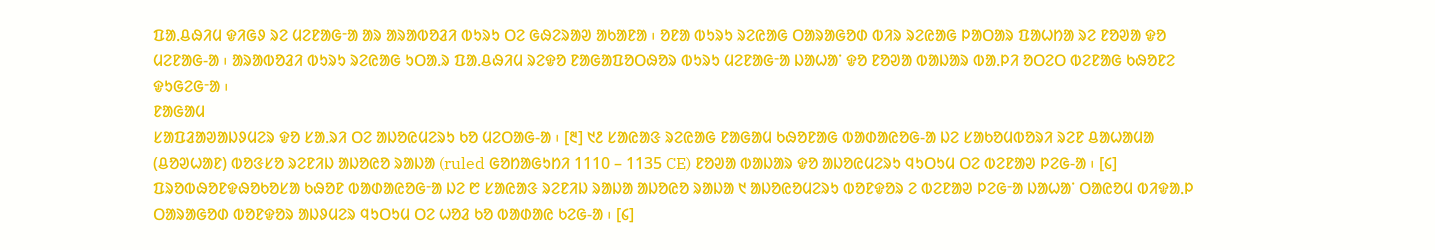ᱯᱟᱹᱪᱷᱤᱢ ᱫᱤᱜᱽ ᱨᱮ ᱢᱮᱱᱟᱜᱼᱟ ᱟᱨ ᱟᱨᱟᱵᱚᱲᱤ ᱵᱩᱨᱩ ᱛᱮ ᱜᱷᱮᱨᱟᱣ ᱟᱠᱟᱱᱟ ᱾ ᱚᱱᱟ ᱵᱩᱨᱩ ᱨᱮᱭᱟᱜ ᱛᱟᱨᱟᱜᱚᱰ ᱵᱤᱨ ᱨᱮᱭᱟᱜ ᱞᱟᱛᱟᱨ ᱯᱟᱦᱴᱟ ᱨᱮ ᱱᱚᱣᱟ ᱫᱚ ᱢᱮᱱᱟᱜ-ᱟ ᱾ ᱟᱨᱟᱵᱚᱲᱤ ᱵᱩᱨᱩ ᱨᱮᱭᱟᱜ ᱩᱛᱟᱹᱨ ᱯᱟᱹᱪᱷᱤᱢ ᱨᱮᱫᱚ ᱱᱟᱜᱟᱯᱚᱛᱷᱚᱨ ᱵᱩᱨᱩ ᱢᱮᱱᱟᱜᱼᱟ ᱡᱟᱦᱟᱸ ᱫᱚ ᱱᱚᱣᱟ ᱵᱟᱡᱟᱨ ᱵᱟᱹᱞᱤ ᱚᱛᱮᱛ ᱵᱮᱱᱟᱜ ᱠᱷᱚᱱᱮ ᱫᱩᱜᱮᱜᱼᱟ ᱾
ᱱᱟᱜᱟᱢ
ᱥᱟᱯᱲᱟᱣᱟᱡᱽᱢᱮᱨ ᱫᱚ ᱥᱟᱹᱨᱤ ᱛᱮ ᱟᱡᱚᱭᱢᱮᱨᱩ ᱠᱚ ᱢᱮᱛᱟᱜ-ᱟ ᱾ [᱓] ᱑᱒ ᱥᱟᱭᱟᱝ ᱨᱮᱭᱟᱜ ᱱᱟᱜᱟᱢ ᱠᱷᱚᱱᱟᱜ ᱵᱟᱰᱟᱭᱚᱜ-ᱟ ᱡᱮ ᱥᱟᱠᱚᱢᱵᱚᱨᱤ ᱨᱮᱱ ᱪᱟᱦᱟᱢᱟ (ᱪᱚᱣᱦᱟᱱ) ᱵᱚᱝᱥᱚ ᱨᱮᱱᱤᱡ ᱟᱡᱚᱭᱚ ᱨᱟᱡᱟ (ruled ᱜᱚᱴᱟᱜᱩᱴᱤ 1110 – 1135 CE) ᱱᱚᱣᱟ ᱵᱟᱡᱟᱨ ᱫᱚ ᱟᱡᱚᱭᱢᱮᱨᱩ ᱧᱩᱛᱩᱢ ᱛᱮ ᱵᱮᱱᱟᱣ ᱞᱮᱜ-ᱟ ᱾ [᱔]
ᱯᱨᱚᱵᱷᱚᱱᱫᱷᱚᱠᱚᱥᱟ ᱠᱷᱚᱱ ᱵᱟᱰᱟᱭᱚᱜᱼᱟ ᱡᱮ ᱘ ᱥᱟᱭᱟᱝ ᱨᱮᱱᱤᱡ ᱨᱟᱡᱟ ᱟᱡᱚᱭᱚ ᱨᱟᱡᱟ ᱑ ᱟᱡᱚᱭᱚᱢᱮᱨᱩ ᱵᱚᱱᱫᱚᱨ ᱮ ᱵᱮᱱᱟᱣ ᱞᱮᱜᱼᱟ ᱡᱟᱦᱟᱸ ᱛᱟᱭᱚᱢ ᱵᱤᱫᱟᱹᱞ ᱛᱟᱨᱟᱜᱚᱰ ᱵᱚᱱᱫᱚᱨ ᱟᱡᱽᱢᱮᱨ ᱧᱩᱛᱩᱢ ᱛᱮ ᱦᱚᱲ ᱠᱚ ᱵᱟᱰᱟᱭ ᱠᱮᱜ-ᱟ ᱾ [᱔]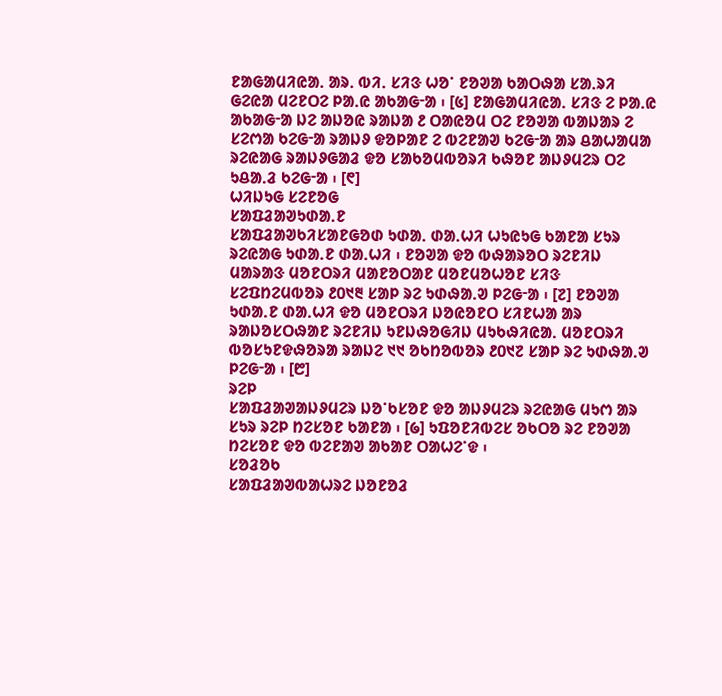ᱱᱟᱜᱟᱢᱤᱭᱟᱹ ᱟᱨᱹ ᱵᱤᱹ ᱥᱤᱝ ᱦᱚᱸ ᱱᱚᱣᱟ ᱠᱟᱛᱷᱟ ᱥᱟᱹᱨᱤ ᱜᱮᱭᱟ ᱢᱮᱱᱛᱮ ᱞᱟᱹᱭ ᱟᱠᱟᱜᱼᱟ ᱾ [᱕] ᱱᱟᱜᱟᱢᱤᱭᱟᱹ ᱥᱤᱝ ᱮ ᱞᱟᱹᱭ ᱟᱠᱟᱜᱼᱟ ᱡᱮ ᱟᱡᱚᱭ ᱨᱟᱡᱟ ᱒ ᱛᱟᱭᱚᱢ ᱛᱮ ᱱᱚᱣᱟ ᱵᱟᱡᱟᱨ ᱮ ᱥᱮᱬᱟ ᱠᱮᱜᱼᱟ ᱨᱟᱡᱽ ᱫᱚᱞᱟᱱ ᱮ ᱵᱮᱱᱟᱣ ᱠᱮᱜᱼᱟ ᱟᱨ ᱪᱟᱦᱟᱢᱟ ᱨᱮᱭᱟᱜ ᱨᱟᱡᱽᱜᱟᱲ ᱫᱚ ᱥᱟᱠᱚᱢᱵᱚᱨᱤ ᱠᱷᱚᱱ ᱟᱡᱽᱢᱮᱨ ᱛᱮ ᱩᱪᱟᱹᱲ ᱠᱮᱜᱼᱟ ᱾ [᱖]
ᱦᱤᱡᱩᱜ ᱥᱮᱱᱚᱜ
ᱥᱟᱯᱲᱟᱣᱩᱰᱟᱹᱱ
ᱥᱟᱯᱲᱟᱣᱠᱤᱥᱟᱱᱜᱚᱰ ᱩᱰᱟᱹ ᱰᱟᱹᱦᱤ ᱦᱩᱭᱩᱜ ᱠᱟᱱᱟ ᱥᱩᱨ ᱨᱮᱭᱟᱜ ᱩᱰᱟᱹᱱ ᱰᱟᱹᱦᱤ ᱾ ᱱᱚᱣᱟ ᱫᱚ ᱵᱷᱟᱨᱚᱛ ᱨᱮᱱᱤᱡ ᱢᱟᱨᱟᱝ ᱢᱚᱱᱛᱨᱤ ᱢᱟᱱᱚᱛᱟᱱ ᱢᱚᱱᱢᱚᱦᱚᱱ ᱥᱤᱝ ᱥᱮᱯᱴᱮᱢᱵᱚᱨ ᱒᱐᱑᱓ ᱥᱟᱞ ᱨᱮ ᱩᱰᱷᱟᱹᱣ ᱞᱮᱜᱼᱟ ᱾ [᱗] ᱱᱚᱣᱟ ᱩᱰᱟᱹᱱ ᱰᱟᱹᱦᱤ ᱫᱚ ᱢᱚᱱᱛᱨᱤ ᱡᱚᱭᱚᱱᱛ ᱥᱤᱱᱦᱟ ᱟᱨ ᱨᱟᱡᱚᱥᱛᱷᱟᱱ ᱨᱮᱱᱤᱡ ᱩᱱᱡᱷᱚᱜᱤᱡ ᱢᱩᱠᱷᱤᱭᱟᱹ ᱢᱚᱱᱛᱨᱤ ᱵᱚᱥᱩᱱᱫᱷᱚᱨᱟ ᱨᱟᱡᱮ ᱑᱑ ᱚᱠᱴᱚᱵᱚᱨ ᱒᱐᱑᱗ ᱥᱟᱞ ᱨᱮ ᱩᱰᱷᱟᱹᱣ ᱞᱮᱜᱼᱟ ᱾ [᱘]
ᱨᱮᱞ
ᱥᱟᱯᱲᱟᱣᱟᱡᱽᱢᱮᱨ ᱡᱚᱸᱠᱥᱚᱱ ᱫᱚ ᱟᱡᱽᱢᱮᱨ ᱨᱮᱭᱟᱜ ᱢᱩᱬ ᱟᱨ ᱥᱩᱨ ᱨᱮᱞ ᱴᱮᱥᱚᱱ ᱠᱟᱱᱟ ᱾ [᱙] ᱩᱯᱚᱱᱤᱵᱮᱥ ᱚᱠᱛᱚ ᱨᱮ ᱱᱚᱣᱟ ᱴᱮᱥᱚᱱ ᱫᱚ ᱵᱮᱱᱟᱣ ᱟᱠᱟᱱ ᱛᱟᱦᱮᱸᱫ ᱾
ᱥᱚᱲᱚᱠ
ᱥᱟᱯᱲᱟᱣᱵᱟᱦᱨᱮ ᱡᱚᱱᱚᱲ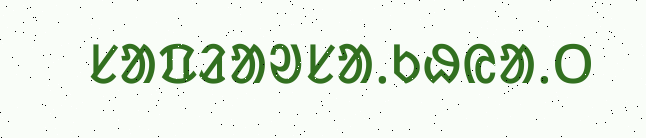ᱥᱟᱯᱲᱟᱣᱥᱟᱹᱠᱷᱭᱟᱹᱛ